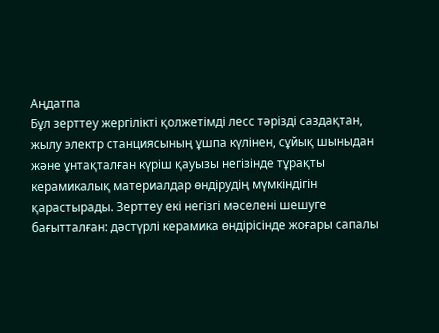Аңдатпа
Бұл зерттеу жергілікті қолжетімді лесс тәрізді саздақтан, жылу электр станциясының ұшпа күлінен, сұйық шыныдан және ұнтақталған күріш қауызы негізінде тұрақты керамикалық материалдар өндірудің мүмкіндігін қарастырады. Зерттеу екі негізгі мәселені шешуге бағытталған: дәстүрлі керамика өндірісінде жоғары сапалы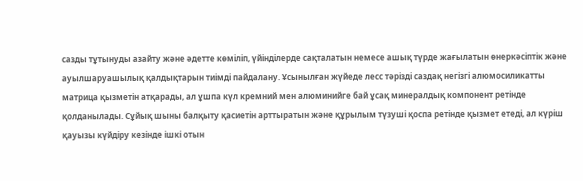сазды тұтынуды азайту және әдетте көміліп, үйінділерде сақталатын немесе ашық түрде жағылатын өнеркәсіптік және ауылшаруашылық қалдықтарын тиімді пайдалану. Ұсынылған жүйеде лесс тәрізді саздақ негізгі алюмосиликатты матрица қызметін атқарады, ал ұшпа күл кремний мен алюминийге бай ұсақ минералдық компонент ретінде қолданылады. Сұйық шыны балқыту қасиетін арттыратын және құрылым түзуші қоспа ретінде қызмет етеді, ал күріш қауызы күйдіру кезінде ішкі отын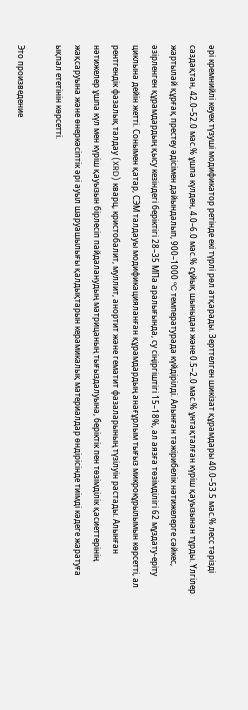әрі кремнийлі кеуек түзуші модификатор ретінде екі түрлі рөл атқарады. Зерттелген шикізат құрамдары 40.0–53.5 мас.% лесс тәрізді саздақтан, 42.0–52.0 мас.% ұшпа күлден, 4.0–6.0 мас.% сұйық шыныдан және 0.5–2.0 мас.% ұнтақталған күріш қауызынан тұрды. Үлгілер жартылай құрғақ престеу әдісімен дайындалып, 900–1000 °C температурада күйдірілді. Алынған тәжірибелік нәтижелерге сәйкес, әзірленген құрамдардың қысу кезіндегі беріктігі 28–35 МПа аралығында, су сіңіргіштігі 15–18%, ал аязға төзімділігі 62 мұздату-еріту циклына дейін жетті. Сонымен қатар, СЭМ талдауы модификацияланған құрамдардың анағұрлым тығыз микрокұрылымын көрсетті, ал рентгендік фазалық талдау (XRD) кварц, кристобалит, муллит, анортит және гематит фазаларының түзілуін растады. Алынған нәтижелер ұшпа күл мен күріш қауызын бірлесіп пайдаланудың матрицаның тығыздалуына, беріктік пен төзімділік қасиеттерінің жақсаруына және өнеркәсіптік әрі ауыл шаруашылығы қалдықтарын керамикалық материалдар өндірісінде тиімді кәдеге жаратуға ықпал ететінін көрсетті.

Это произведение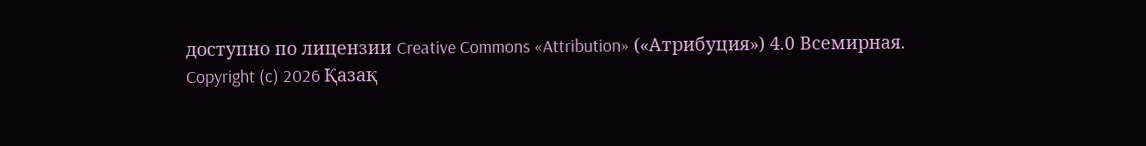доступно по лицензии Creative Commons «Attribution» («Атрибуция») 4.0 Всемирная.
Copyright (c) 2026 Қазақ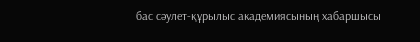бас сәулет-құрылыс академиясының хабаршысы